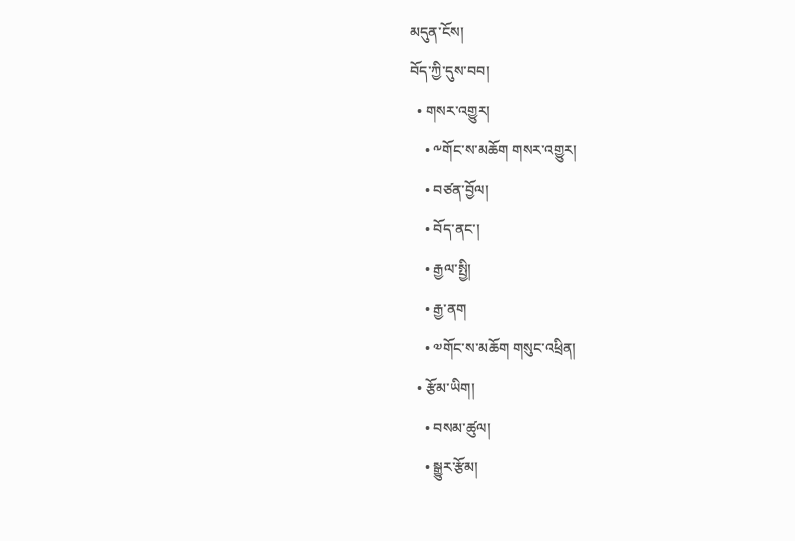མདུན་ངོས།
བོད་ཀྱི་དུས་བབ།
  • གསར་འགྱུར།
    • ༸གོང་ས་མཆོག གསར་འགྱུར།
    • བཙན་བྱོལ།
    • བོད་ནང་།
    • རྒྱལ་སྤྱི།
    • རྒྱ་ནག
    • ༧གོང་ས་མཆོག གསུང་འཕྲིན།
  • རྩོམ་ཡིག།
    • བསམ་ཚུལ།
    • སྒྱུར་རྩོམ།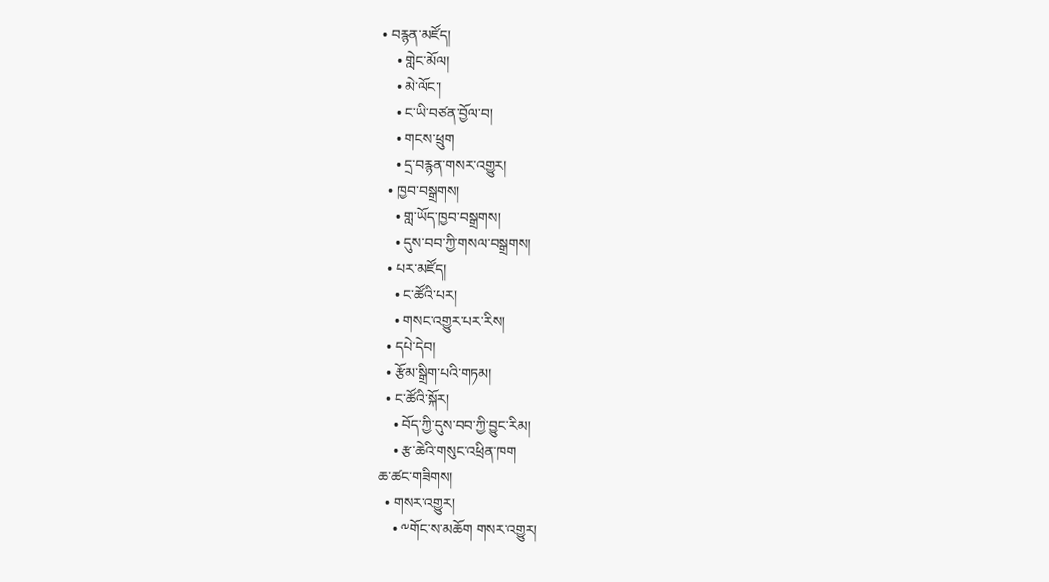• བརྙན་མཛོད།
    • གླེང་མོལ།
    • མེ་ལོང་།
    • ང་ཡི་བཙན་བྱོལ་བ།
    • གངས་ཕྲུག
    • དྲ་བརྙན་གསར་འགྱུར།
  • ཁྱབ་བསྒྲགས།
    • གླ་ཡོད་ཁྱབ་བསྒྲགས།
    • དུས་བབ་ཀྱི་གསལ་བསྒྲགས།
  • པར་མཛོད།
    • ང་ཚོའི་པར།
    • གསང་འགྱུར་པར་རིས།
  • དཔེ་དེབ།
  • རྩོམ་སྒྲིག་པའི་གཏམ།
  • ང་ཚོའི་སྐོར།
    • བོད་ཀྱི་དུས་བབ་ཀྱི་བྱུང་རིམ།
    • རྩ་ཆེའི་གསུང་འཕྲིན་ཁག
ཆ་ཚང་གཟིགས།
  • གསར་འགྱུར།
    • ༸གོང་ས་མཆོག གསར་འགྱུར།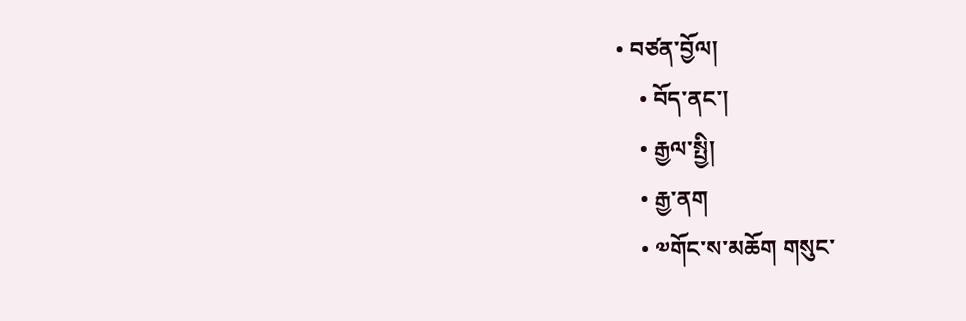• བཙན་བྱོལ།
    • བོད་ནང་།
    • རྒྱལ་སྤྱི།
    • རྒྱ་ནག
    • ༧གོང་ས་མཆོག གསུང་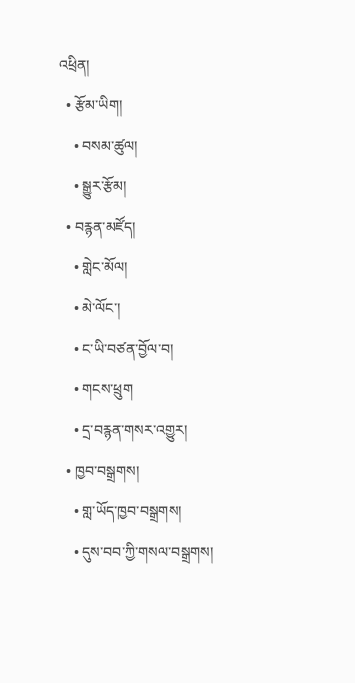འཕྲིན།
  • རྩོམ་ཡིག།
    • བསམ་ཚུལ།
    • སྒྱུར་རྩོམ།
  • བརྙན་མཛོད།
    • གླེང་མོལ།
    • མེ་ལོང་།
    • ང་ཡི་བཙན་བྱོལ་བ།
    • གངས་ཕྲུག
    • དྲ་བརྙན་གསར་འགྱུར།
  • ཁྱབ་བསྒྲགས།
    • གླ་ཡོད་ཁྱབ་བསྒྲགས།
    • དུས་བབ་ཀྱི་གསལ་བསྒྲགས།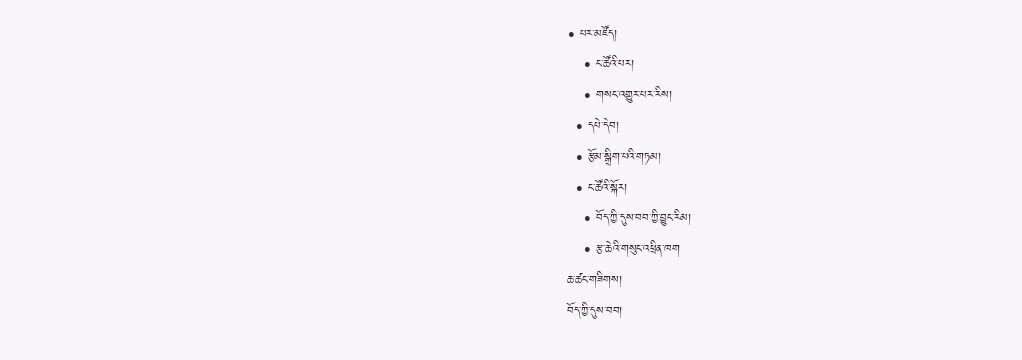• པར་མཛོད།
    • ང་ཚོའི་པར།
    • གསང་འགྱུར་པར་རིས།
  • དཔེ་དེབ།
  • རྩོམ་སྒྲིག་པའི་གཏམ།
  • ང་ཚོའི་སྐོར།
    • བོད་ཀྱི་དུས་བབ་ཀྱི་བྱུང་རིམ།
    • རྩ་ཆེའི་གསུང་འཕྲིན་ཁག
ཆ་ཚང་གཟིགས།
བོད་ཀྱི་དུས་བབ།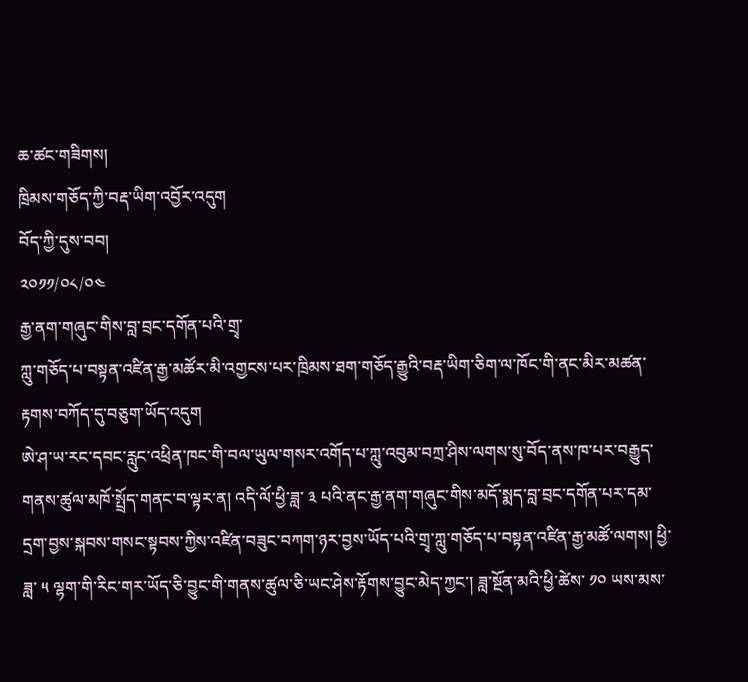ཆ་ཚང་གཟིགས།
ཁྲིམས་གཅོད་ཀྱི་བརྡ་ཡིག་འབྱོར་འདུག
བོད་ཀྱི་དུས་བབ།
༢༠༡༡/༠༨/༠༤
རྒྱ་ནག་གཞུང་གིས་བླ་བྲང་དགོན་པའི་གྲྭ་
ཀླུ་གཅོད་པ་བསྟན་འཛིན་རྒྱ་མཚོར་མི་འགྱངས་པར་ཁྲིམས་ཐག་གཅོད་རྒྱུའི་བརྡ་ཡིག་ཅིག་ལ་ཁོང་གི་ནང་མིར་མཚན་རྟགས་བཀོད་དུ་བཅུག་ཡོད་འདུག
ཨེ་ཤ་ཡ་རང་དབང་རླུང་འཕྲིན་ཁང་གི་བལ་ཡུལ་གསར་འགོད་པ་ཀླུ་འབུམ་བཀྲ་ཤིས་ལགས་སུ་བོད་ནས་ཁ་པར་བརྒྱུད་གནས་ཚུལ་མཁོ་སྤྲོད་གནང་བ་ལྟར་ན། འདི་ལོ་ཕྱི་ཟླ་ ༣ པའི་ནང་རྒྱ་ནག་གཞུང་གིས་མདོ་སྨད་བླ་བྲང་དགོན་པར་དམ་དྲག་བྱས་སྐབས་གསང་སྟབས་ཀྱིས་འཛིན་བཟུང་བཀག་ཉར་བྱས་ཡོད་པའི་གྲྭ་ཀླུ་གཅོད་པ་བསྟན་འཛིན་རྒྱ་མཚོ་ལགས། ཕྱི་ཟླ་ ༥ ལྷག་གི་རིང་གར་ཡོད་ཅི་བྱུང་གི་གནས་ཚུལ་ཅི་ཡང་ཤེས་རྟོགས་བྱུང་མེད་ཀྱང་། ཟླ་སྔོན་མའི་ཕྱི་ཚེས་ ༡༠ ཡས་མས་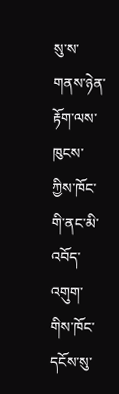སུ་ས་གནས་ཉེན་རྟོག་ལས་ཁུངས་ཀྱིས་ཁོང་གི་ནང་མི་འབོད་འགུག་གིས་ཁོང་དངོས་སུ་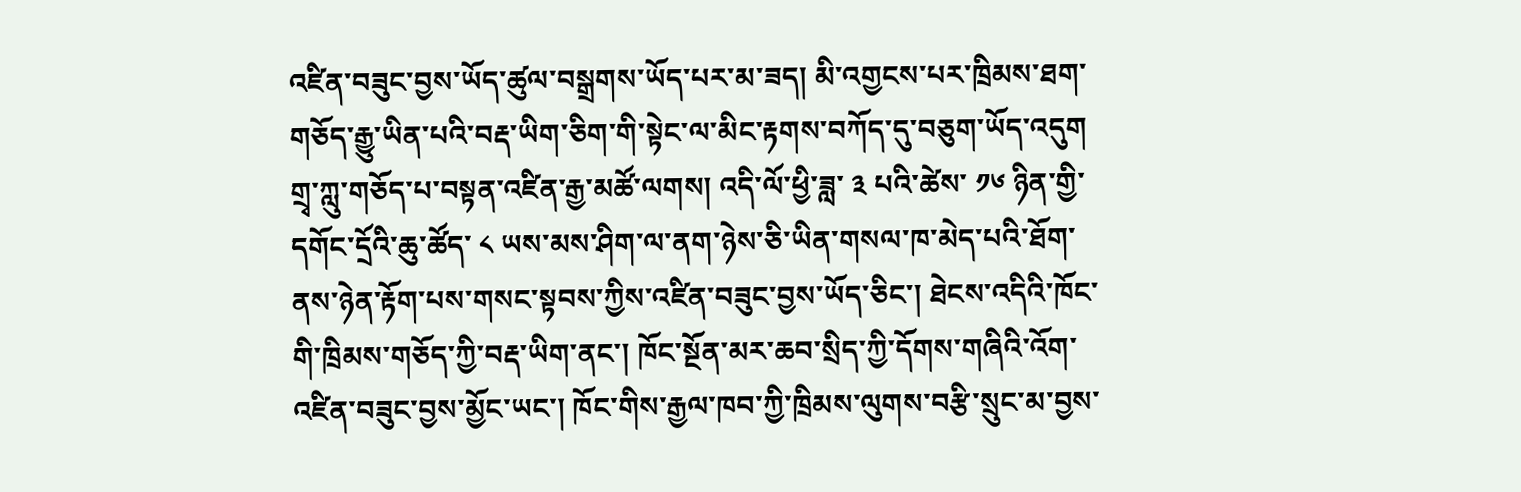འཛིན་བཟུང་བྱས་ཡོད་ཚུལ་བསྒྲགས་ཡོད་པར་མ་ཟད། མི་འགྱངས་པར་ཁྲིམས་ཐག་གཅོད་རྒྱུ་ཡིན་པའི་བརྡ་ཡིག་ཅིག་གི་སྟེང་ལ་མིང་རྟགས་བཀོད་དུ་བཅུག་ཡོད་འདུག
གྲྭ་ཀླུ་གཅོད་པ་བསྟན་འཛིན་རྒྱ་མཚོ་ལགས། འདི་ལོ་ཕྱི་ཟླ་ ༣ པའི་ཚེས་ ༡༦ ཉིན་གྱི་དགོང་དྲོའི་ཆུ་ཚོད་ ༨ ཡས་མས་ཤིག་ལ་ནག་ཉེས་ཅི་ཡིན་གསལ་ཁ་མེད་པའི་ཐོག་ནས་ཉེན་རྟོག་པས་གསང་སྟབས་ཀྱིས་འཛིན་བཟུང་བྱས་ཡོད་ཅིང་། ཐེངས་འདིའི་ཁོང་གི་ཁྲིམས་གཅོད་ཀྱི་བརྡ་ཡིག་ནང་། ཁོང་སྔོན་མར་ཆབ་སྲིད་ཀྱི་དོགས་གཞིའི་འོག་འཛིན་བཟུང་བྱས་མྱོང་ཡང་། ཁོང་གིས་རྒྱལ་ཁབ་ཀྱི་ཁྲིམས་ལུགས་བརྩི་སྲུང་མ་བྱས་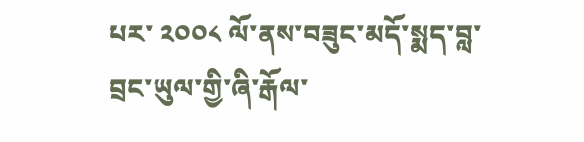པར་ ༢༠༠༨ ལོ་ནས་བཟུང་མདོ་སྨད་བླ་བྲང་ཡུལ་གྱི་ཞི་རྒོལ་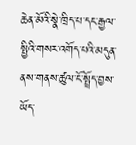ཆེན་མོའི་སྣེ་ཁྲིད་པ་དང་རྒྱལ་སྤྱིའི་གསར་འགོད་པའི་མདུན་ནས་གནས་ཚུལ་ངོ་སྤྲོད་བྱས་ཡོད་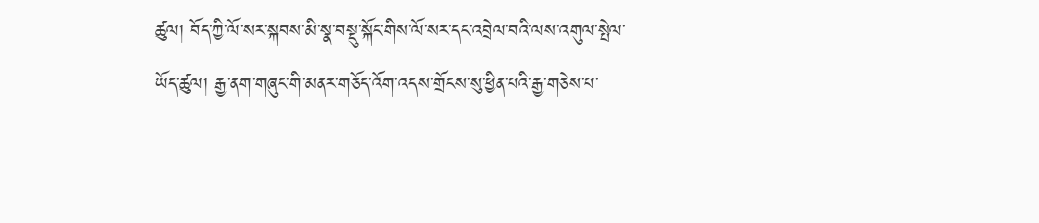ཚུལ། བོད་ཀྱི་ལོ་སར་སྐབས་མི་སྣ་བསྡུ་སྐོང་གིས་ལོ་སར་དང་འབྲེལ་བའི་ལས་འགུལ་སྤེལ་ཡོད་ཚུལ། རྒྱ་ནག་གཞུང་གི་མནར་གཅོད་འོག་འདས་གྲོངས་སུ་ཕྱིན་པའི་རྒྱ་གཅེས་པ་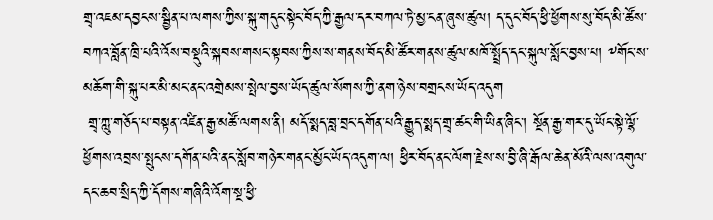གྲྭ་འཇམ་དབྱངས་སྦྱིན་པ་ལགས་ཀྱིས་སྐུ་གདུང་སྟེང་བོད་ཀྱི་རྒྱལ་དར་བཀལ་ཏེ་མྱ་ངན་ཞུས་ཚུལ། ད་དུང་བོད་ཕྱི་ཕྱོགས་སུ་བོད་མི་ཚོས་བཀའ་བློན་ཁྲི་པའི་འོས་བསྡུའི་སྐབས་གསང་སྟབས་ཀྱིས་ས་གནས་བོད་མི་ཚོར་གནས་ཚུལ་མཁོ་སྤྲོད་དང་སྐུལ་སློང་བྱས་པ། ༸གོང་ས་མཆོག་གི་སྐུ་པར་མི་མང་ནང་འགྲེམས་སྤེལ་བྱས་ཡོད་ཚུལ་སོགས་ཀྱི་ནག་ཉེས་བགྲངས་ཡོད་འདུག
 གྲྭ་ཀླུ་གཅོད་པ་བསྟན་འཛིན་རྒྱ་མཚོ་ལགས་ནི། མདོ་སྨད་བླ་བྲང་དགོན་པའི་རྒྱུད་སྨད་གྲྭ་ཚང་གི་ཡིན་ཞིང་། སྔོན་རྒྱ་གར་དུ་ཡོང་སྟེ་ལྷོ་ཕྱོགས་འབྲས་སྤུངས་དགོན་པའི་ནང་སློབ་གཉེར་གནང་མྱོང་ཡོད་འདུག་ལ། ཕྱིར་བོད་ནང་ལོག་རྗེས་ས་བྱི་ཞི་རྒོལ་ཆེན་མོའི་ལས་འགུལ་དང་ཆབ་སྲིད་ཀྱི་དོགས་གཞིའི་འོག་སྔ་ཕྱི་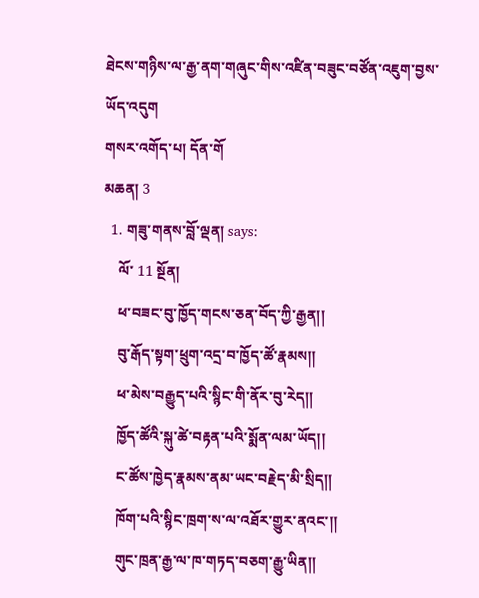ཐེངས་གཉིས་ལ་རྒྱ་ནག་གཞུང་གིས་འཛིན་བཟུང་བཙོན་འཇུག་བྱས་ཡོད་འདུག
གསར་འགོད་པ། དོན་གོ
མཆན། 3
  1. གཟུ་གནས་བློ་ལྡན། says:
    ལོ་ 11 སྔོན།
    ཕ་བཟང་བུ་ཁྱོད་གངས་ཅན་བོད་ཀྱི་རྒྱན།།
    བུ་རྒོད་སྟག་ཕྲུག་འདྲ་བ་ཁྱོད་ཚོ་རྣམས།།
    ཕ་མེས་བརྒྱུད་པའི་སྙིང་གི་ནོར་བུ་རེད།།
    ཁྱོད་ཚོའི་སྐུ་ཚེ་བརྟན་པའི་སྨོན་ལམ་ཡོད།།
    ང་ཚོས་ཁྱེད་རྣམས་ནམ་ཡང་བརྗེད་མི་སྲིད།།
    ཁོག་པའི་སྙིང་ཁྲག་ས་ལ་འཐོར་གྱུར་ནའང་།།
    གུང་ཁྲན་རྒྱ་ལ་ཁ་གཏད་བཅག་རྒྱུ་ཡིན།།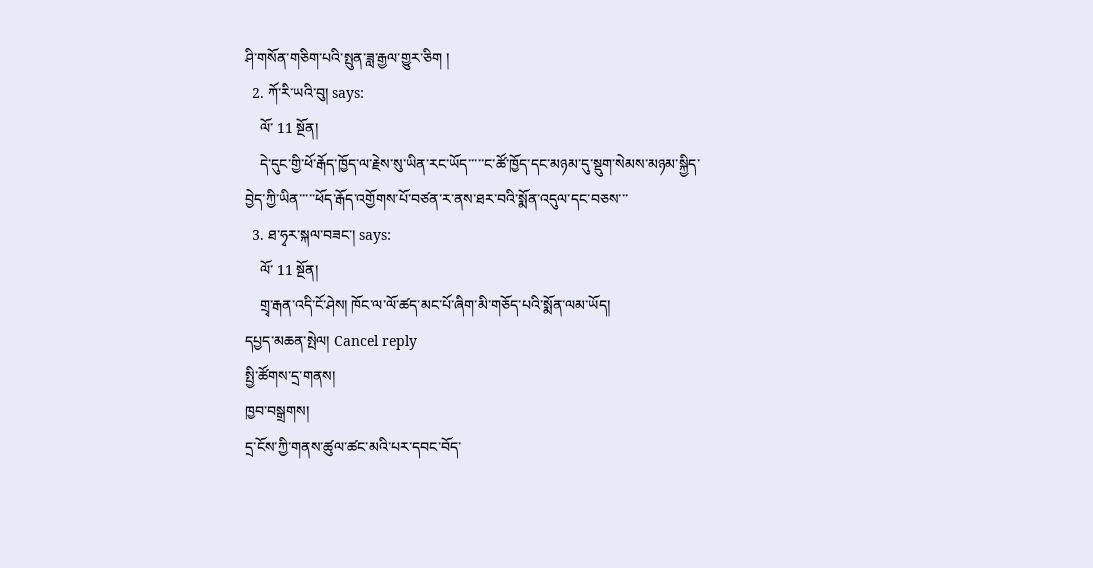ཤི་གསོན་གཅིག་པའི་སྤུན་ཟླ་རྒྱལ་གྱུར་ཅིག །
  2. ཀོ་རི་ཡའི་བུ། says:
    ལོ་ 11 སྔོན།
    དེ་དུང་གྱི་ཕོ་རྒོད་ཁྱོད་ལ་རྗེས་སུ་ཡིན་རང་ཡོད་་་་་ང་ཚོ་ཁྱོད་དང་མཉམ་དུ་སྡུག་སེམས་མཉམ་སྐྱིད་བྱེད་ཀྱི་ཡིན་་་་་ཕོད་རྒོད་འགྱོགས་པོ་བཙན་ར་ནས་ཐར་བའི་སྨོན་འདུལ་དང་བཅས་་་
  3. ཐ་ཧྭར་སྐལ་བཟང་། says:
    ལོ་ 11 སྔོན།
    གྲྭ་རྒན་འདི་ངོ་ཤེས། ཁོང་ལ་ལོ་ཚད་མང་པོ་ཞིག་མི་གཅོད་པའི་སྨོན་ལམ་ཡོད།
དཔྱད་མཆན་སྤེལ། Cancel reply
སྤྱི་ཚོགས་དྲ་གནས།
ཁྱབ་བསྒྲགས།
དྲ་ངོས་ཀྱི་གནས་ཚུལ་ཚང་མའི་པར་དབང་བོད་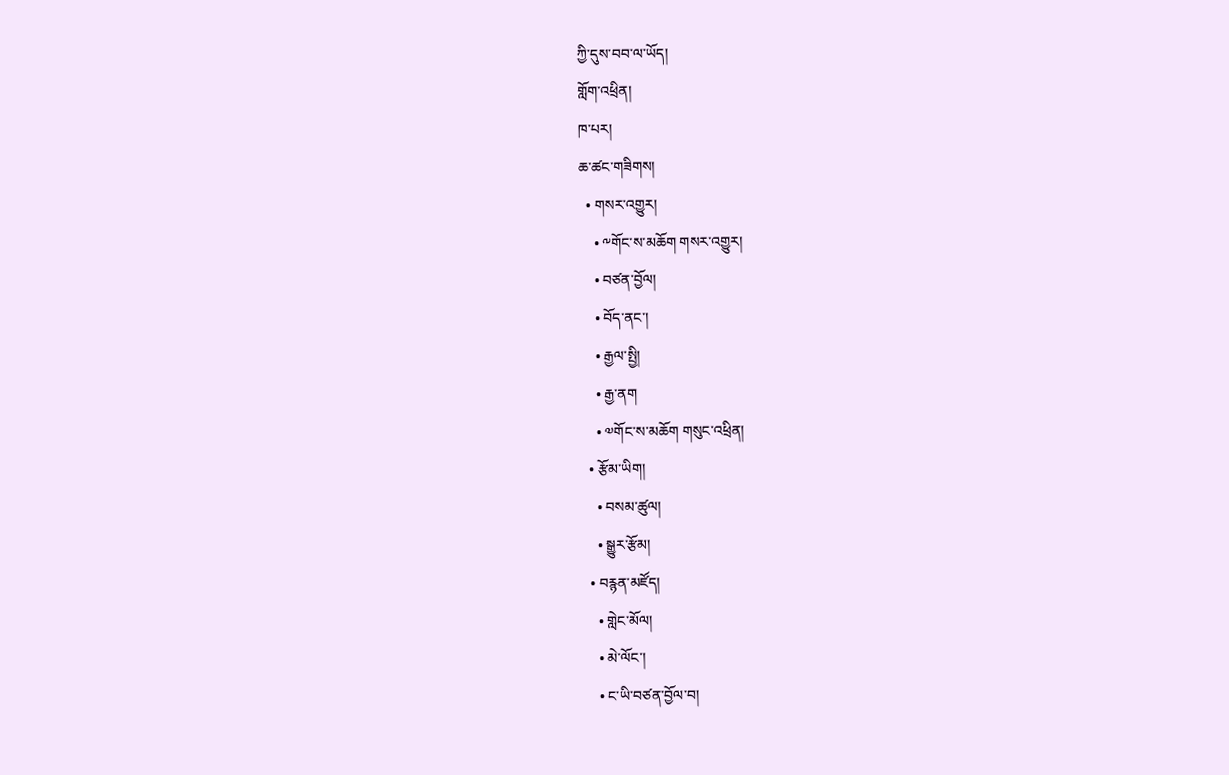ཀྱི་དུས་བབ་ལ་ཡོད།
གློག་འཕྲིན།
ཁ་པར།
ཆ་ཚང་གཟིགས།
  • གསར་འགྱུར།
    • ༸གོང་ས་མཆོག གསར་འགྱུར།
    • བཙན་བྱོལ།
    • བོད་ནང་།
    • རྒྱལ་སྤྱི།
    • རྒྱ་ནག
    • ༧གོང་ས་མཆོག གསུང་འཕྲིན།
  • རྩོམ་ཡིག།
    • བསམ་ཚུལ།
    • སྒྱུར་རྩོམ།
  • བརྙན་མཛོད།
    • གླེང་མོལ།
    • མེ་ལོང་།
    • ང་ཡི་བཙན་བྱོལ་བ།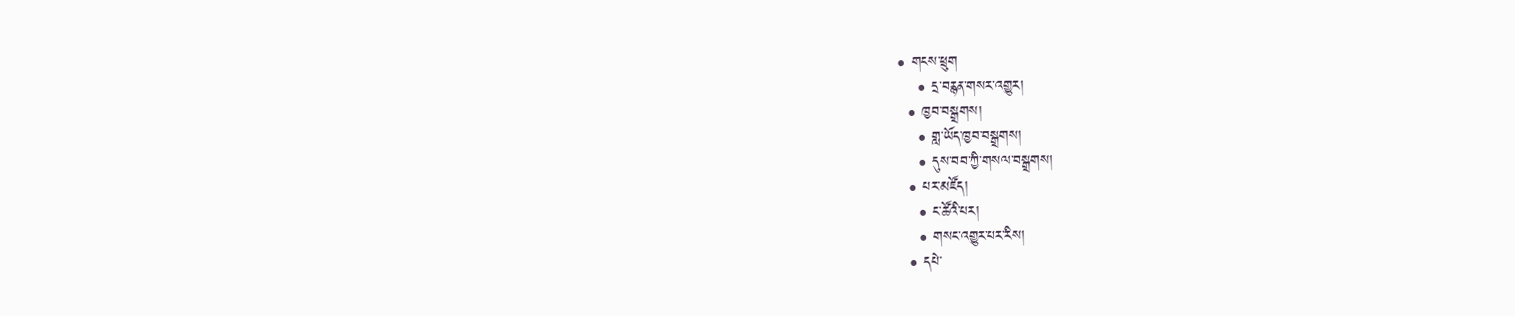• གངས་ཕྲུག
    • དྲ་བརྙན་གསར་འགྱུར།
  • ཁྱབ་བསྒྲགས།
    • གླ་ཡོད་ཁྱབ་བསྒྲགས།
    • དུས་བབ་ཀྱི་གསལ་བསྒྲགས།
  • པར་མཛོད།
    • ང་ཚོའི་པར།
    • གསང་འགྱུར་པར་རིས།
  • དཔེ་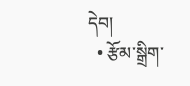དེབ།
  • རྩོམ་སྒྲིག་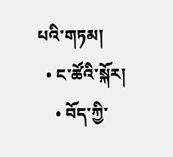པའི་གཏམ།
  • ང་ཚོའི་སྐོར།
    • བོད་ཀྱི་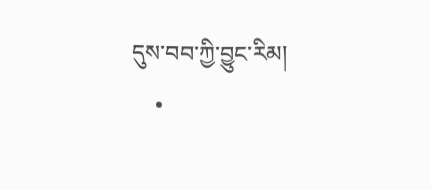དུས་བབ་ཀྱི་བྱུང་རིམ།
    •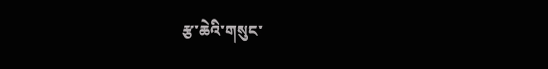རྩ་ཆེའི་གསུང་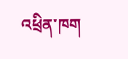འཕྲིན་ཁག